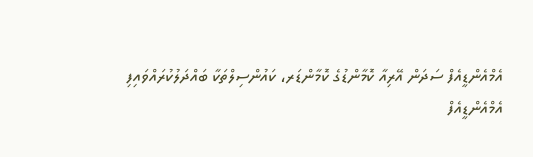އެމްއެންޑީއެފް ސަދަން އޭރިއާ ކޮމާންޑުގެ ކޮމާންޑަރ، ކައުންސިލްތަކާ ބައްދަލުކުރައްވައިފި
އެމްއެންޑީއެފް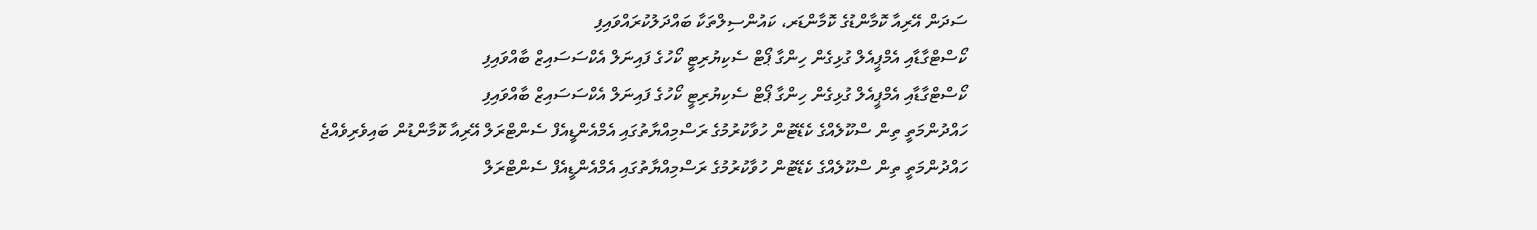ސަދަން އޭރިއާ ކޮމާންޑުގެ ކޮމާންޑަރ، ކައުންސިލްތަކާ ބައްދަލުކުރައްވައިފި
ކޯސްޓްގާޑާއި އެމްޕީއެލް ގުޅިގެން ހިންގާ ޕޯޓް ސެކިޔުރިޓީ ކޯހުގެ ފައިނަލް އެކްސަސައިޒް ބާއްވައިފި
ކޯސްޓްގާޑާއި އެމްޕީއެލް ގުޅިގެން ހިންގާ ޕޯޓް ސެކިޔުރިޓީ ކޯހުގެ ފައިނަލް އެކްސަސައިޒް ބާއްވައިފި
ހައްދުންމަތީ ތިން ސްކޫލެއްގެ ކެޑޭޓުން ހުވާކުރުމުގެ ރަސްމިއްޔާތުގައި އެމްއެންޑީއެފް ސެންޓްރަލް އޭރިއާ ކޮމާންޑުން ބައިވެރިވެއްޖެ
ހައްދުންމަތީ ތިން ސްކޫލެއްގެ ކެޑޭޓުން ހުވާކުރުމުގެ ރަސްމިއްޔާތުގައި އެމްއެންޑީއެފް ސެންޓްރަލް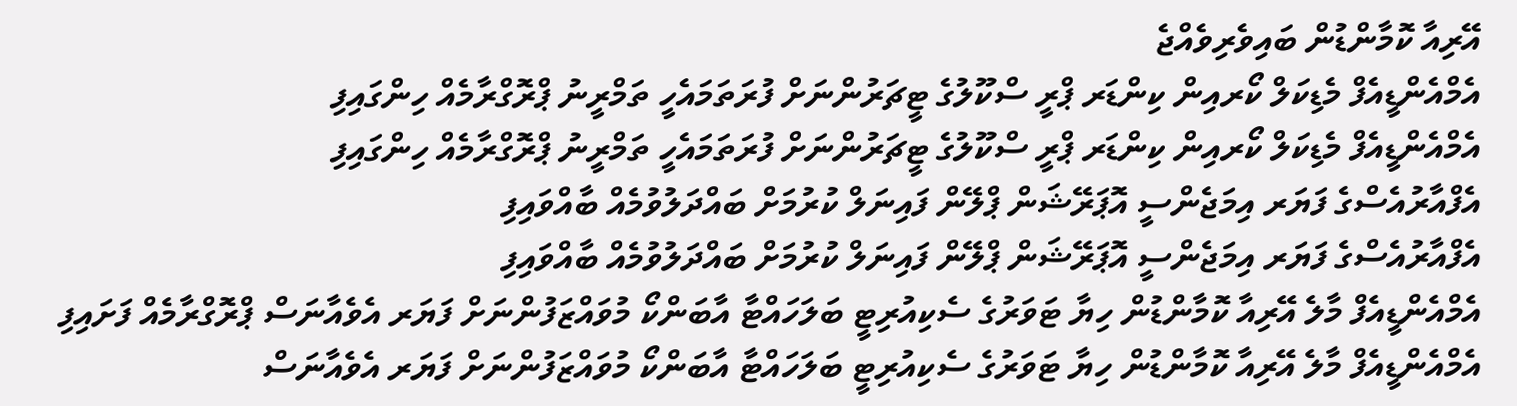އޭރިއާ ކޮމާންޑުން ބައިވެރިވެއްޖެ
އެމްއެންޑީއެފް މެޑިކަލް ކޯރއިން ކިންޑަރ ޕްރީ ސްކޫލުގެ ޓީޗަރުންނަށް ފުރަތަމައެހީ ތަމްރީނު ޕްރޮގްރާމެއް ހިންގައިފި
އެމްއެންޑީއެފް މެޑިކަލް ކޯރއިން ކިންޑަރ ޕްރީ ސްކޫލުގެ ޓީޗަރުންނަށް ފުރަތަމައެހީ ތަމްރީނު ޕްރޮގްރާމެއް ހިންގައިފި
އެފްއާރުއެސްގެ ފަޔަރ އިމަޖެންސީ އޮޕަރޭޝަން ޕްލޭން ފައިނަލް ކުރުމަށް ބައްދަލުވުމެއް ބާއްވައިފި
އެފްއާރުއެސްގެ ފަޔަރ އިމަޖެންސީ އޮޕަރޭޝަން ޕްލޭން ފައިނަލް ކުރުމަށް ބައްދަލުވުމެއް ބާއްވައިފި
އެމްއެންޑީއެފް މާލެ އޭރިއާ ކޮމާންޑުން ހިޔާ ޓަވަރުގެ ސެކިއުރިޓީ ބަލަހައްޓާ އާބަންކޯ މުވައްޒަފުންނަށް ފަޔަރ އެވެއާނަސް ޕްރޮގްރާމެއް ފަށައިފި
އެމްއެންޑީއެފް މާލެ އޭރިއާ ކޮމާންޑުން ހިޔާ ޓަވަރުގެ ސެކިއުރިޓީ ބަލަހައްޓާ އާބަންކޯ މުވައްޒަފުންނަށް ފަޔަރ އެވެއާނަސް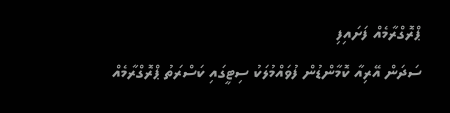ޕްރޮގްރާމެއް ފަށައިފި
ސަދަން އޭރިއާ ކޮމާންޑުން ފުވައްމުލަކު ސިޓީގައި ކަސްރަތު ޕްރޮގްރާމެއް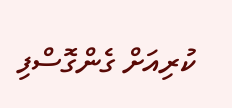ކުރިއަށް ގެންގޮސްފި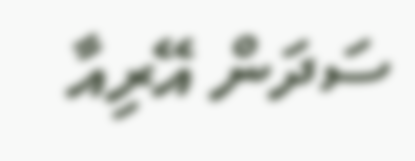ސަދަން އޭރިއާ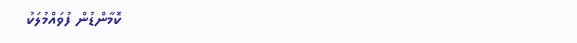ކޮމާންޑުން ފުވައްމުލަކު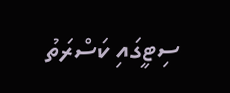ސިޓީގައި ކަސްރަތު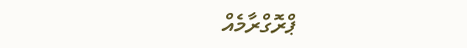ޕްރޮގްރާމެއް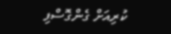ކުރިއަށް ގެންގޮސްފި